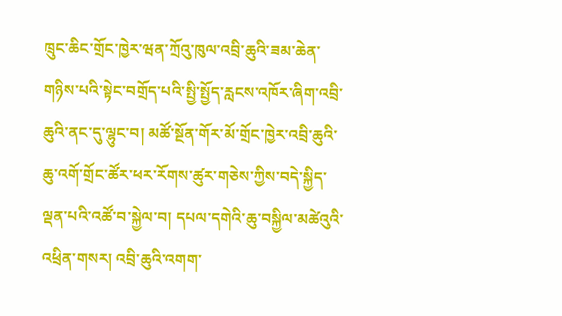ཁྲུང་ཆིང་གྲོང་ཁྱེར་ཝན་ཀྲོའུ་ཁུལ་འབྲི་ཆུའི་ཟམ་ཆེན་གཉིས་པའི་སྟེང་བགྲོད་པའི་སྤྱི་སྤྱོད་རླངས་འཁོར་ཞིག་འབྲི་ཆུའི་ནང་དུ་ལྷུང་བ། མཚོ་སྔོན་གོར་མོ་གྲོང་ཁྱེར་འབྲི་ཆུའི་ཆུ་འགོ་གྲོང་ཚོར་ཕར་རོགས་ཚུར་གཅེས་ཀྱིས་བདེ་སྐྱིད་ལྡན་པའི་འཚོ་བ་སྐྱེལ་བ། དཔལ་དགེའི་ཆུ་བསྐྱིལ་མཚེའུའི་འཕྲིན་གསར། འབྲི་ཆུའི་འགག་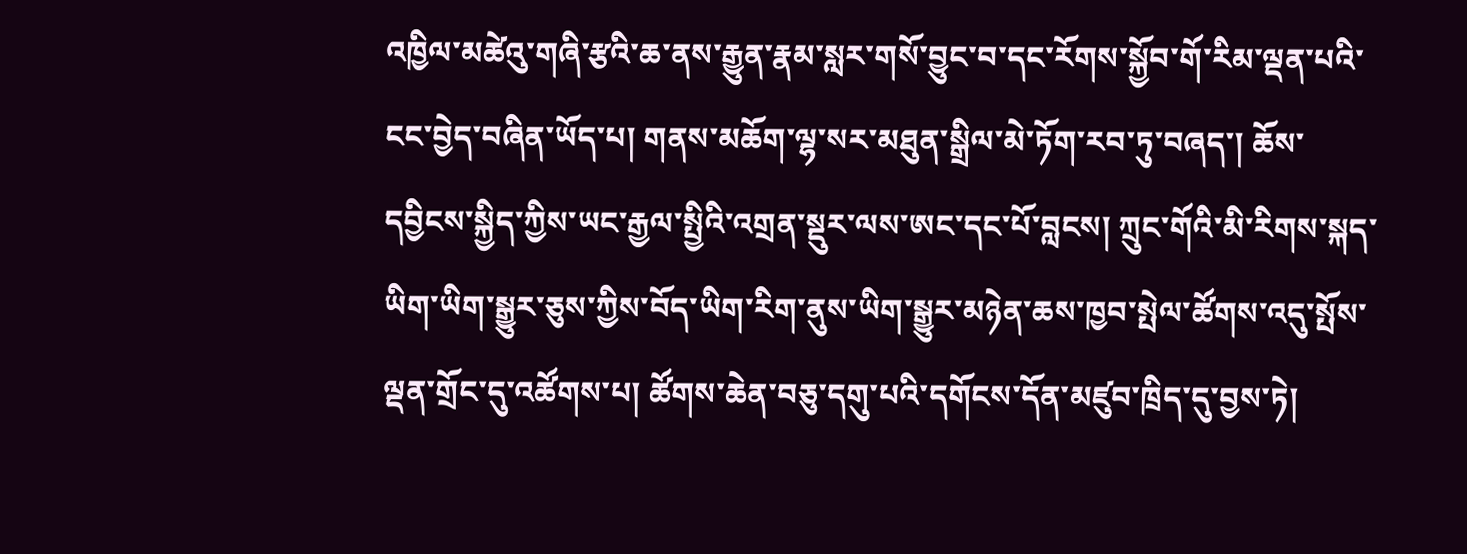འཁྱིལ་མཚེའུ་གཞི་རྩའི་ཆ་ནས་རྒྱུན་རྣམ་སླར་གསོ་བྱུང་བ་དང་རོགས་སྐྱོབ་གོ་རིམ་ལྡན་པའི་ངང་བྱེད་བཞིན་ཡོད་པ། གནས་མཆོག་ལྷ་སར་མཐུན་སྒྲིལ་མེ་ཏོག་རབ་ཏུ་བཞད་། ཆོས་དབྱིངས་སྐྱིད་ཀྱིས་ཡང་རྒྱལ་སྤྱིའི་འགྲན་སྡུར་ལས་ཨང་དང་པོ་བླངས། ཀྲུང་གོའི་མི་རིགས་སྐད་ཡིག་ཡིག་སྒྱུར་ཅུས་ཀྱིས་བོད་ཡིག་རིག་ནུས་ཡིག་སྒྱུར་མཉེན་ཆས་ཁྱབ་སྤེལ་ཚོགས་འདུ་སྤོས་ལྡན་གྲོང་དུ་འཚོགས་པ། ཚོགས་ཆེན་བཅུ་དགུ་པའི་དགོངས་དོན་མཛུབ་ཁྲིད་དུ་བྱས་ཏེ།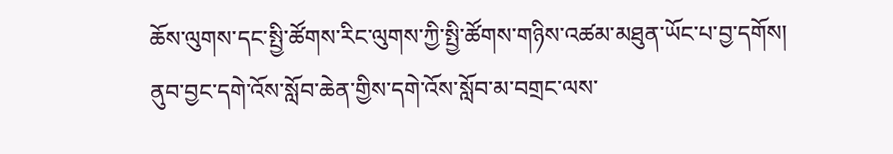ཆོས་ལུགས་དང་སྤྱི་ཚོགས་རིང་ལུགས་ཀྱི་སྤྱི་ཚོགས་གཉིས་འཚམ་མཐུན་ཡོང་པ་བྱ་དགོས། ནུབ་བྱང་དགེ་འོས་སློབ་ཆེན་གྱིས་དགེ་འོས་སློབ་མ་བགྲང་ལས་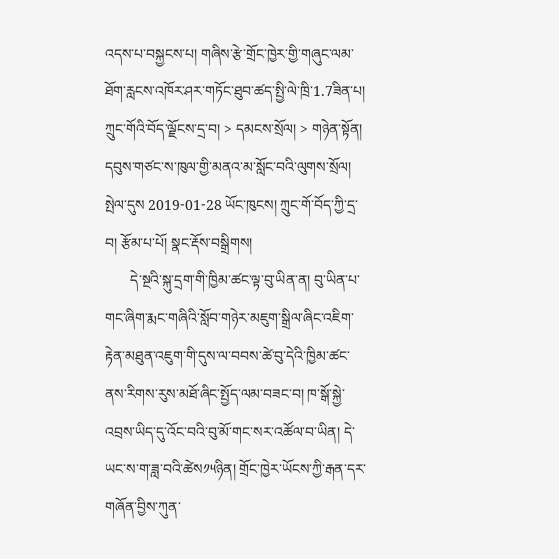འདས་པ་བསྐྱངས་པ། གཞིས་རྩེ་གྲོང་ཁྱེར་གྱི་གཞུང་ལམ་ཐོག་རླངས་འཁོར་ཤར་གཏོང་ཐུབ་ཚད་སྤྱི་ལེ་ཁྲི་1.7ཟིན་པ།
ཀྲུང་གོའི་བོད་ལྗོངས་དྲ་བ། > དམངས་སྲོལ། > གཉེན་སྟོན།
དབུས་གཙང་ས་ཁུལ་གྱི་མནའ་མ་སློང་བའི་ལུགས་སྲོལ།
སྤེལ་དུས 2019-01-28 ཡོང་ཁུངས། ཀྲུང་གོ་བོད་ཀྱི་དྲ་བ། རྩོམ་པ་པོ། སྣང་རྡོས་བསྒྲིགས།
       དེ་སྔའི་སྐུ་དྲག་གི་ཁྱིམ་ཚང་ལྟ་བུ་ཡིན་ན། བུ་ཡིན་པ་གང་ཞིག་རྨང་གཞིའི་སློབ་གཉེར་མཇུག་སྒྲིལ་ཞིང་འཇིག་རྟེན་མཐུན་འཇུག་གི་དུས་ལ་བབས་ཚེ་བུ་དེའི་ཁྱིམ་ཚང་ནས་རིགས་རུས་མཐོ་ཞིང་སྤྱོད་ལམ་བཟང་བ། ཁ་སྒོ་སྐྱེ་འབྲས་ཡིད་དུ་འོང་བའི་བུ་མོ་གང་སར་འཚོལ་བ་ཡིན། དེ་ཡང་ས་ག་ཟླ་བའི་ཚེས༡༥ཉིན། གྲོང་ཁྱེར་ཡོངས་ཀྱི་རྒན་དར་གཞོན་བྱིས་ཀུན་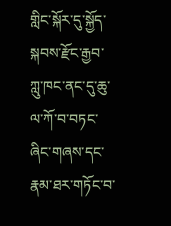གླིང་སྐོར་དུ་སྐྱོད་སྐབས་རྫོང་རྒྱབ་ཀླུ་ཁང་ནང་དུ་ཆུ་ལ་ཀོ་བ་བཏང་ཞིང་གཞས་དང་རྣམ་ཐར་གཏོང་བ་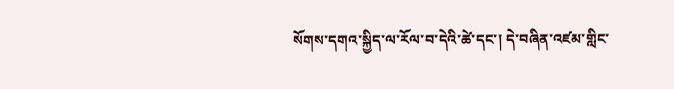སོགས་དགའ་སྐྱིད་ལ་རོལ་བ་དེའི་ཚེ་དང་། དེ་བཞིན་འཛམ་གླིང་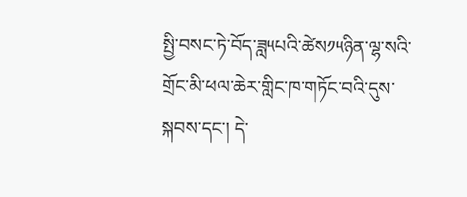སྤྱི་བསང་ཏེ་བོད་ཟླ༥པའི་ཚེས༡༥ཉིན་ལྷ་སའི་གྲོང་མི་ཕལ་ཆེར་གླིང་ཁ་གཏོང་བའི་དུས་སྐབས་དང་། དེ་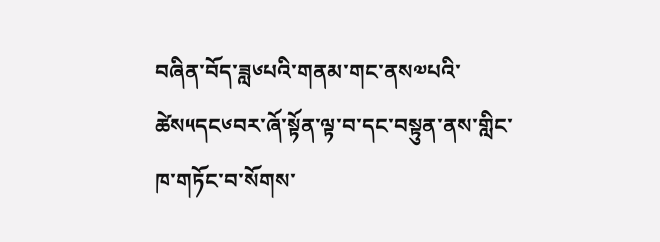བཞིན་བོད་ཟླ༦པའི་གནམ་གང་ནས༧པའི་ཚེས༥དང༦བར་ཞོ་སྟོན་ལྟ་བ་དང་བསྟུན་ནས་གླིང་ཁ་གཏོང་བ་སོགས་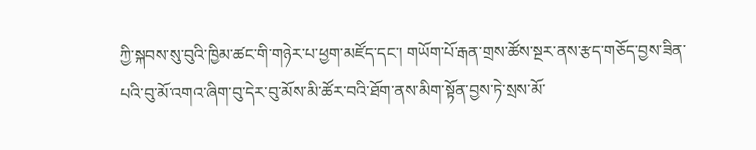ཀྱི་སྐབས་སུ་བུའི་ཁྱིམ་ཚང་གི་གཉེར་པ་ཕྱག་མཛོད་དང་། གཡོག་པོ་རྒན་གྲས་ཚོས་སྔར་ནས་རྩད་གཅོད་བྱས་ཟིན་པའི་བུ་མོ་འགའ་ཞིག་བུ་དེར་བུ་མོས་མི་ཚོར་བའི་ཐོག་ནས་མིག་སྟོན་བྱས་ཏེ་སྲས་མོ་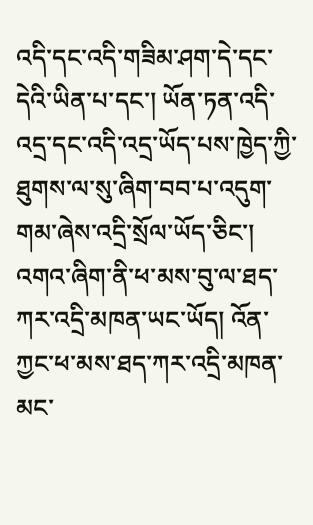འདི་དང་འདི་གཟིམ་ཤག་དེ་དང་དེའི་ཡིན་པ་དང་། ཡོན་ཏན་འདི་འདྲ་དང་འདི་འདྲ་ཡོད་པས་ཁྱེད་ཀྱི་ཐུགས་ལ་སུ་ཞིག་བབ་པ་འདུག་གམ་ཞེས་འདྲི་སྲོལ་ཡོད་ཅིང་། འགའ་ཞིག་ནི་ཕ་མས་བུ་ལ་ཐད་ཀར་འདྲི་མཁན་ཡང་ཡོད། འོན་ཀྱང་ཕ་མས་ཐད་ཀར་འདྲི་མཁན་མང་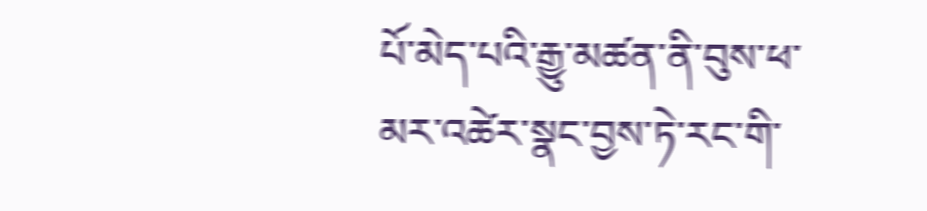པོ་མེད་པའི་རྒྱུ་མཚན་ནི་བུས་ཕ་མར་འཚེར་སྣང་བྱས་ཏེ་རང་གི་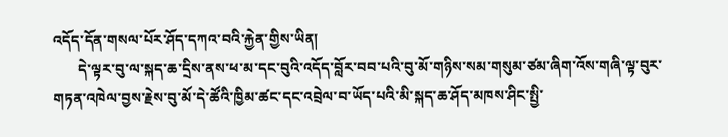འདོད་དོན་གསལ་པོར་ཤོད་དཀའ་བའི་རྐྱེན་གྱིས་ཡིན།
       དེ་ལྟར་བུ་ལ་སྐད་ཆ་དྲིས་ནས་ཕ་མ་དང་བུའི་འདོད་བློར་བབ་པའི་བུ་མོ་གཉིས་སམ་གསུམ་ཙམ་ཞིག་འོས་གཞི་ལྟ་བུར་གཏན་འཁེལ་བྱས་རྗེས་བུ་མོ་དེ་ཚོའི་ཁྱིམ་ཚང་དང་འབྲེལ་བ་ཡོད་པའི་མི་སྐད་ཆ་ཤོད་མཁས་ཤིང་སྤྱི་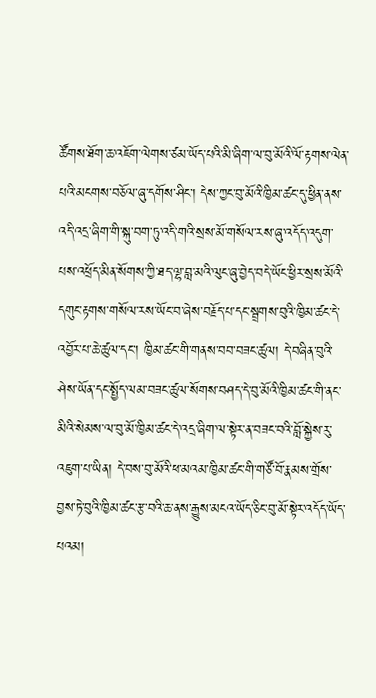ཚོགས་ཐོག་ཆ་འཇོག་ལེགས་ཙམ་ཡོད་པའི་མི་ཞིག་ལ་བུ་མོའི་ལོ་རྟགས་ལེན་པའི་མངགས་བཅོལ་ཞུ་དགོས་ཤིང་། དེས་ཀྱང་བུ་མོའི་ཁྱིམ་ཚང་དུ་ཕྱིན་ནས་འདི་འདྲ་ཞིག་གི་སྐུ་བག་ཏུ་འདི་གའི་སྲས་མོ་གསོལ་རས་ཞུ་འདོད་འདུག་པས་འཕྲོད་མིན་སོགས་ཀྱི་ཐད་ལྷ་བླ་མའི་ལུང་ཞུ་བྱེད་བདེ་ཡོང་ཕྱིར་སྲས་མོའི་དགུང་རྟགས་གསོལ་རས་ཡོང་བ་ཞེས་བརྗོད་པ་དང་སྦྲགས་བུའི་ཁྱིམ་ཚང་དེ་འབྱོར་པ་ཆེ་ཚུལ་དང་། ཁྱིམ་ཚང་གི་གནས་བབ་བཟང་ཚུལ། དེ་བཞིན་བུའི་ཤེས་ཡོན་དང་སྤྱོད་ལམ་བཟང་ཚུལ་སོགས་བཤད་དེ་བུ་མོའི་ཁྱིམ་ཚང་གི་ནང་མིའི་སེམས་ལ་བུ་མོ་ཁྱིམ་ཚང་དེ་འདྲ་ཞིག་ལ་སྟེར་ན་བཟང་བའི་བློ་སྐྱེས་རུ་འཇུག་པ་ཡིན། དེ་བས་བུ་མོའི་ཕ་མའམ་ཁྱིམ་ཚང་གི་གཙོ་བོ་རྣམས་གྲོས་བྱས་ཏེ་བུའི་ཁྱིམ་ཚང་རྩ་བའི་ཆ་ནས་རྒྱུས་མངའ་ཡོད་ཅིང་བུ་མོ་སྟེར་འདོད་ཡོད་པའམ།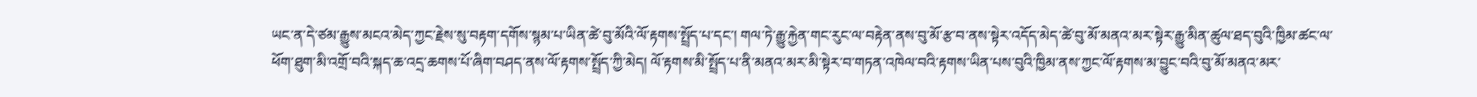ཡང་ན་དེ་ཙམ་རྒྱུས་མངའ་མེད་ཀྱང་རྗེས་སུ་བརྟག་དགོས་སྙམ་པ་ཡིན་ཚེ་བུ་མོའི་ལོ་རྟགས་སྤྲོད་པ་དང་། གལ་ཏེ་རྒྱུ་རྐྱེན་གང་རུང་ལ་བརྟེན་ནས་བུ་མོ་རྩ་བ་ནས་སྟེར་འདོད་མེད་ཚེ་བུ་མོ་མནའ་མར་སྟེར་རྒྱུ་མིན་ཚུལ་ཐད་བུའི་ཁྱིམ་ཚང་ལ་ཕོག་ཐུག་མི་འགྲོ་བའི་སྐད་ཆ་འདྲ་ཆགས་པོ་ཞིག་བཤད་ནས་ལོ་རྟགས་སྤྲོད་ཀྱི་མེད། ལོ་རྟགས་མི་སྤྲོད་པ་ནི་མནའ་མར་མི་སྟེར་བ་གཏན་འཁེལ་བའི་རྟགས་ཡིན་པས་བུའི་ཁྱིམ་ནས་ཀྱང་ལོ་རྟགས་མ་བྱུང་བའི་བུ་མོ་མནའ་མར་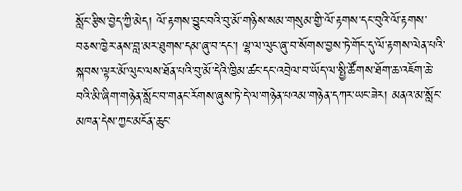སློང་རྩིས་བྱེད་ཀྱི་མེད། ལོ་རྟགས་བྱུང་བའི་བུ་མོ་གཉིས་སམ་གསུམ་གྱི་ལོ་རྟགས་དང་བུའི་ལོ་རྟགས་བཅས་ཁྱེར་ནས་བླ་མར་ཐུགས་དམ་ཞུ་བ་དང་། ལྷ་ལ་ལུང་ཞུ་བ་སོགས་བྱས་ཏེ་གོང་དུ་ལོ་རྟགས་ལེན་པའི་སྐབས་ལྟར་མོ་ལུང་ལས་ཐོན་པའི་བུ་མོ་དེའི་ཁྱིམ་ཚང་དང་འབྲེལ་བ་ཡོད་ལ་སྤྱི་ཚོགས་ཐོག་ཆ་འཇོག་ཆེ་བའི་མི་ཞིག་གཉེན་སློང་བ་གནང་རོགས་ཞུས་ཏེ་དེ་ལ་གཉེན་པའམ་གཉེན་དཀར་ཡང་ཟེར། མནའ་མ་སློང་མཁན་དེས་ཀྱང་མངོན་ཆུང་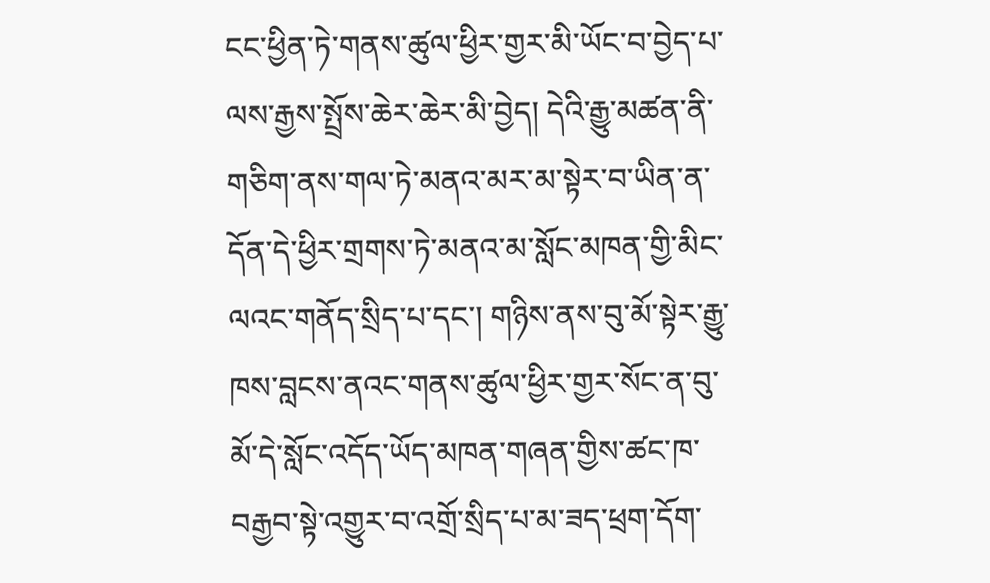ངང་ཕྱིན་ཏེ་གནས་ཚུལ་ཕྱིར་གྱར་མི་ཡོང་བ་བྱེད་པ་ལས་རྒྱས་སྤྲོས་ཆེར་ཆེར་མི་བྱེད། དེའི་རྒྱུ་མཚན་ནི་གཅིག་ནས་གལ་ཏེ་མནའ་མར་མ་སྟེར་བ་ཡིན་ན་དོན་དེ་ཕྱིར་གྲགས་ཏེ་མནའ་མ་སློང་མཁན་གྱི་མིང་ལའང་གནོད་སྲིད་པ་དང་། གཉིས་ནས་བུ་མོ་སྟེར་རྒྱུ་ཁས་བླངས་ནའང་གནས་ཚུལ་ཕྱིར་གྱར་སོང་ན་བུ་མོ་དེ་སློང་འདོད་ཡོད་མཁན་གཞན་གྱིས་ཚང་ཁ་བརྒྱབ་སྟེ་འགྱུར་བ་འགྲོ་སྲིད་པ་མ་ཟད་ཕྲག་དོག་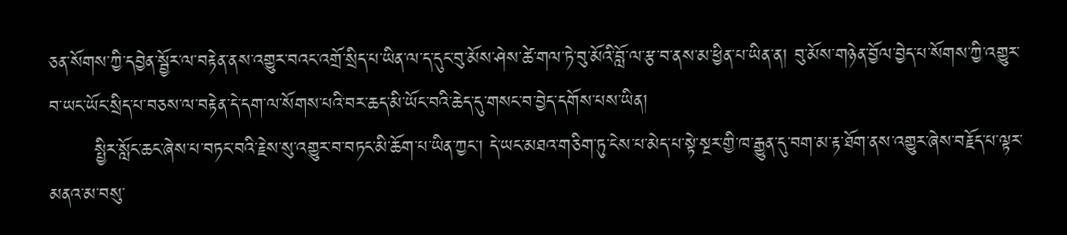ཅན་སོགས་ཀྱི་དབྱེན་སྦྱོར་ལ་བརྟེན་ནས་འགྱུར་བའང་འགྲོ་སྲིད་པ་ཡིན་ལ་ད་དུང་བུ་མོས་ཤེས་ཚེ་གལ་ཏེ་བུ་མོའི་བློ་ལ་རྩ་བ་ནས་མ་ཕྱིན་པ་ཡིན་ན། བུ་མོས་གཉེན་བྱོལ་བྱེད་པ་སོགས་ཀྱི་འགྱུར་བ་ཡང་ཡོང་སྲིད་པ་བཅས་ལ་བརྟེན་དེ་དག་ལ་སོགས་པའི་བར་ཆད་མི་ཡོང་བའི་ཆེད་དུ་གསང་བ་བྱེད་དགོས་པས་ཡིན།
       སྤྱིར་སློང་ཆང་ཞེས་པ་བཏང་བའི་རྗེས་སུ་འགྱུར་བ་བཏང་མི་ཆོག་པ་ཡིན་ཀྱང་། དེ་ཡང་མཐའ་གཅིག་ཏུ་ངེས་པ་མེད་པ་སྟེ་སྔར་གྱི་ཁ་རྒྱུན་དུ་བག་མ་རྟ་ཐོག་ནས་འགྱུར་ཞེས་བརྗོད་པ་ལྟར་མནའ་མ་བསུ་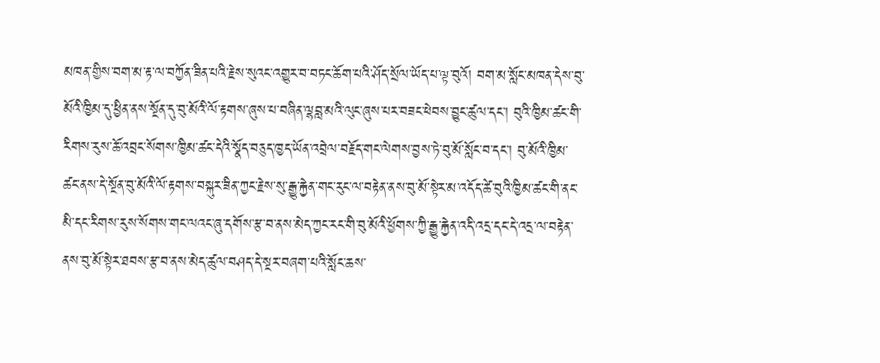མཁན་གྱིས་བག་མ་རྟ་ལ་བཀྱོན་ཟིན་པའི་རྗེས་སུའང་འགྱུར་བ་བཏང་ཆོག་པའི་ཤོད་སྲོལ་ཡོད་པ་ལྟ་བུའོ། བག་མ་སློང་མཁན་དེས་བུ་མོའི་ཁྱིམ་དུ་ཕྱིན་ནས་སྔོན་དུ་བུ་མོའི་ལོ་རྟགས་ཞུས་པ་བཞིན་ལྷབླ་མའི་ལུང་ཞུས་པར་བཟང་ཕེབས་བྱུང་ཚུལ་དང་། བུའི་ཁྱིམ་ཚང་གི་རིགས་རུས་ཆོ་འབྲང་སོགས་ཁྱིམ་ཚང་དེའི་སྣོད་བཅུད་ཁྱད་ཡོན་འབྲེལ་བརྗོད་གང་ལེགས་བྱས་ཏེ་བུ་མོ་སློང་བ་དང་། བུ་མོའི་ཁྱིམ་ཚང་ནས་དེ་སྔོན་བུ་མོའི་ལོ་རྟགས་བསྐུར་ཟིན་ཀྱང་རྗེས་སུ་རྒྱུ་རྐྱེན་གང་རུང་ལ་བརྟེན་ནས་བུ་མོ་སྟེར་མ་འདོད་ཚེ་བུའི་ཁྱིམ་ཚང་གི་ནང་མི་དང་རིགས་རུས་སོགས་གང་ལའང་ཞུ་དགོས་རྩ་བ་ནས་མེད་ཀྱང་རང་གི་བུ་མོའི་ཕྱོགས་ཀྱི་རྒྱུ་རྐྱེན་འདི་འདྲ་དང་དེ་འདྲ་ལ་བརྟེན་ནས་བུ་མོ་སྟེར་ཐབས་རྩ་བ་ནས་མེད་ཚུལ་བཤད་དེ་སྔར་བཞག་པའི་སློང་ཆས་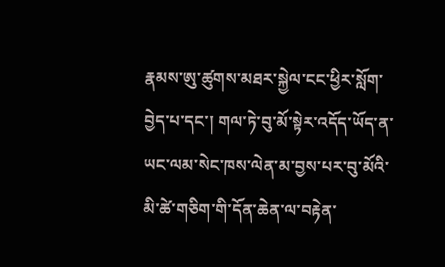རྣམས་ཨུ་ཚུགས་མཐར་སྐྱེལ་ངང་ཕྱིར་སློག་བྱེད་པ་དང་། གལ་ཏེ་བུ་མོ་སྟེར་འདོད་ཡོད་ན་ཡང་ལམ་སེང་ཁས་ལེན་མ་བྱས་པར་བུ་མོའི་མི་ཚེ་གཅིག་གི་དོན་ཆེན་ལ་བརྟེན་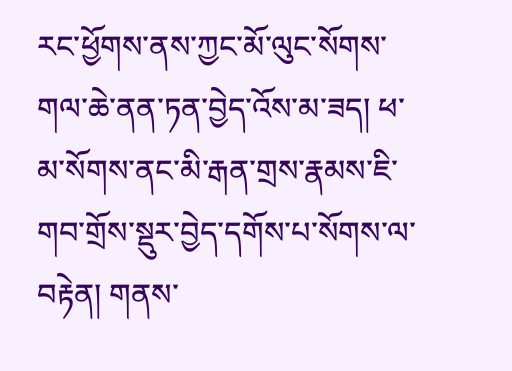རང་ཕྱོགས་ནས་ཀྱང་མོ་ལུང་སོགས་གལ་ཆེ་ནན་ཏན་བྱེད་འོས་མ་ཟད། ཕ་མ་སོགས་ནང་མི་རྒན་གྲས་རྣམས་ཇི་གབ་གྲོས་སྡུར་བྱེད་དགོས་པ་སོགས་ལ་བརྟེན། གནས་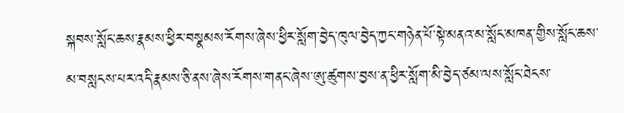སྐབས་སློང་ཆས་རྣམས་ཕྱིར་བསྣམས་རོགས་ཞེས་ཕྱིར་སློག་བྱེད་ཁུལ་བྱེད་ཀྱང་གཉེན་པོ་སྟེ་མནའ་མ་སློང་མཁན་གྱིས་སློང་ཆས་མ་བསླངས་པར་འདི་རྣམས་ཅི་ནས་ཞེས་རོགས་གནང་ཞེས་ཨུ་ཚུགས་བྱས་ན་ཕྱིར་སློག་མི་བྱེད་ཙམ་ལས་སློང་ཐེངས་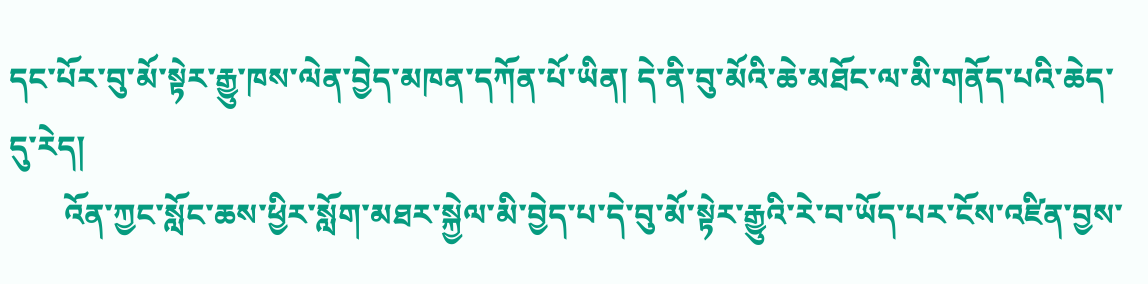དང་པོར་བུ་མོ་སྟེར་རྒྱུ་ཁས་ལེན་བྱེད་མཁན་དཀོན་པོ་ཡིན། དེ་ནི་བུ་མོའི་ཆེ་མཐོང་ལ་མི་གནོད་པའི་ཆེད་དུ་རེད།
       འོན་ཀྱང་སློང་ཆས་ཕྱིར་སློག་མཐར་སྐྱེལ་མི་བྱེད་པ་དེ་བུ་མོ་སྟེར་རྒྱུའི་རེ་བ་ཡོད་པར་ངོས་འཛིན་བྱས་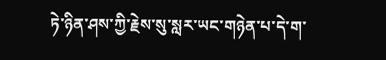ཏེ་ཉིན་ཤས་ཀྱི་རྗེས་སུ་སླར་ཡང་གཉེན་པ་དེ་ག་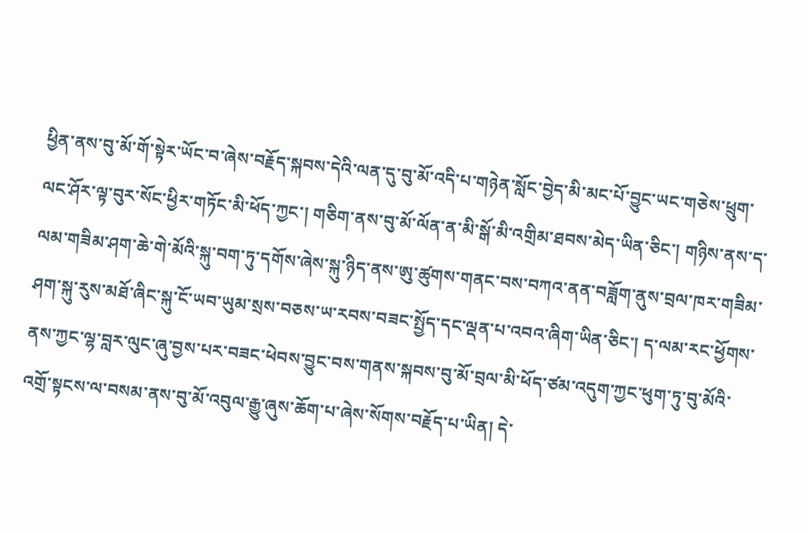ཕྱིན་ནས་བུ་མོ་གོ་སྟེར་ཡོང་བ་ཞེས་བརྗོད་སྐབས་དེའི་ལན་དུ་བུ་མོ་འདི་པ་གཉེན་སློང་བྱེད་མི་མང་པོ་བྱུང་ཡང་གཅེས་ཕྲུག་ལང་ཤོར་ལྟ་བུར་སོང་ཕྱིར་གཏོང་མི་ཕོད་ཀྱང་། གཅིག་ནས་བུ་མོ་ལོན་ན་མི་སྒོ་མི་འགྲིམ་ཐབས་མེད་ཡིན་ཅིང་། གཉིས་ནས་ད་ལམ་གཟིམ་ཤག་ཆེ་གེ་མོའི་སྐུ་བག་ཏུ་དགོས་ཞེས་སྐུ་ཉིད་ནས་ཨུ་ཚུགས་གནང་བས་བཀའ་ནན་བཟློག་ནུས་བྲལ་ཁར་གཟིམ་ཤག་སྐུ་རུས་མཐོ་ཞིང་སྐུ་ངོ་ཡབ་ཡུམ་སྲས་བཅས་ཡ་རབས་བཟང་སྤྱོད་དང་ལྡན་པ་འབའ་ཞིག་ཡིན་ཅིང་། ད་ལམ་རང་ཕྱོགས་ནས་ཀྱང་ལྷ་བླར་ལུང་ཞུ་བྱས་པར་བཟང་ཕེབས་བྱུང་བས་གནས་སྐབས་བུ་མོ་བྲལ་མི་ཕོད་ཙམ་འདུག་ཀྱང་ཕུག་ཏུ་བུ་མོའི་འགྲོ་སྟངས་ལ་བསམ་ནས་བུ་མོ་འབུལ་རྒྱུ་ཞུས་ཆོག་པ་ཞེས་སོགས་བརྗོད་པ་ཡིན། དེ་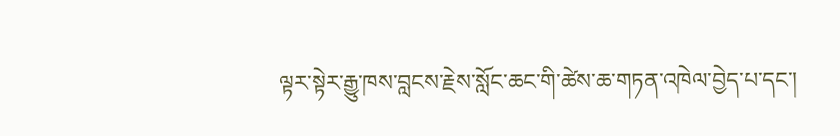ལྟར་སྟེར་རྒྱུ་ཁས་བླངས་རྗེས་སློང་ཆང་གི་ཚེས་ཆ་གཏན་འཁེལ་བྱེད་པ་དང་།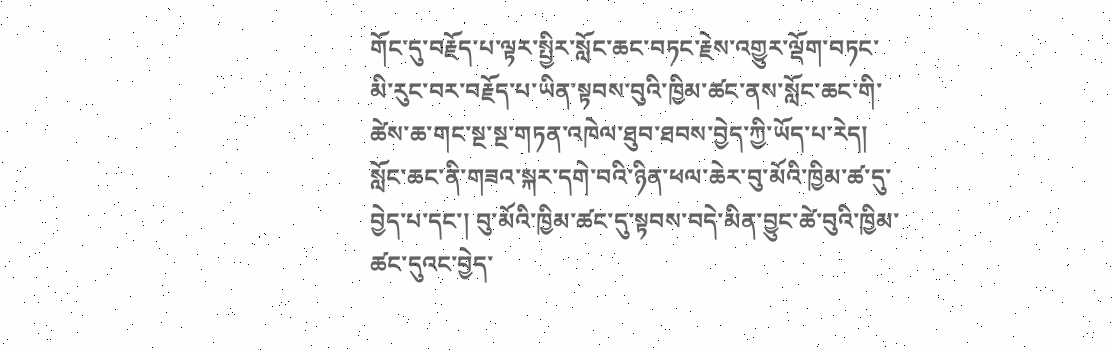གོང་དུ་བརྗོད་པ་ལྟར་སྤྱིར་སློང་ཆང་བཏང་རྗེས་འགྱུར་ལྡོག་བཏང་མི་རུང་བར་བརྗོད་པ་ཡིན་སྟབས་བུའི་ཁྱིམ་ཚང་ནས་སློང་ཆང་གི་ཚེས་ཆ་གང་སྔ་སྔ་གཏན་འཁེལ་ཐུབ་ཐབས་བྱེད་ཀྱི་ཡོད་པ་རེད། སློང་ཆང་ནི་གཟའ་སྐར་དགེ་བའི་ཉིན་ཕལ་ཆེར་བུ་མོའི་ཁྱིམ་ཚ་དུ་བྱེད་པ་དང་། བུ་མོའི་ཁྱིམ་ཚང་དུ་སྟབས་བདེ་མིན་བྱུང་ཚེ་བུའི་ཁྱིམ་ཚང་དུའང་བྱེད་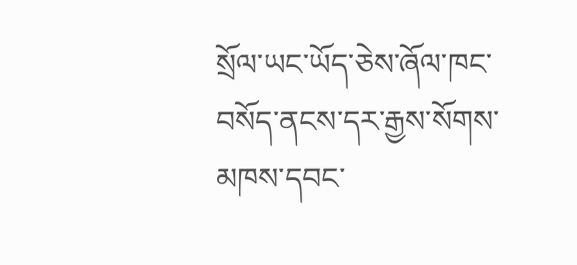སྲོལ་ཡང་ཡོད་ཅེས་ཞོལ་ཁང་བསོད་ནངས་དར་རྒྱས་སོགས་མཁས་དབང་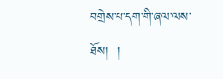བགྲེས་པ་དག་གི་ཞལ་ལས་ཐོས།  །